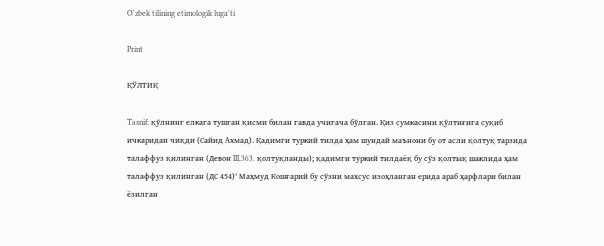O'zbek tilining etimologik luga'ti

Print

ҚЎЛТИҚ

Tasnif: қўлнинг елкага тушган қисми билан гавда учигача бўлган. Қиз сумкасини қўлтиғига суқиб ичкаридан чиқди (Сайид Ахмад). Қадимги туркий тилда ҳам шундай маънони бу от асли қолтуқ тарзида талаффуз қилинган (Девон III,363. қолтуқланды); қадимги туркий тилдаёқ бу сўз қолтық шаклида ҳам талаффуз қилинган (ДС 454)' Маҳмуд Кошғарий бу сўзни махсус изоҳланган ерида араб ҳарфлари билан ёзилган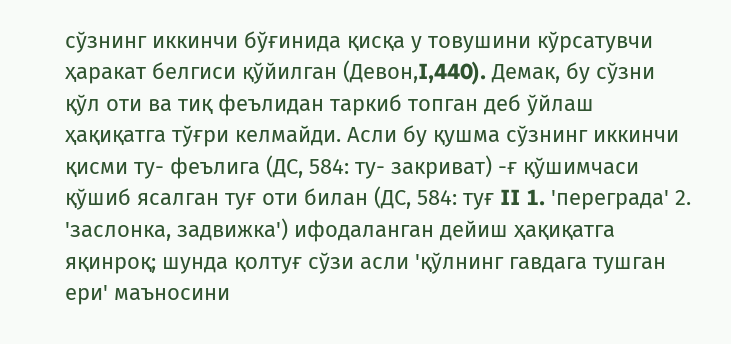сўзнинг иккинчи бўғинида қисқа у товушини кўрсатувчи ҳаракат белгиси қўйилган (Девон,I,440). Демак, бу сўзни қўл оти ва тиқ феълидан таркиб топган деб ўйлаш ҳақиқатга тўғри келмайди. Асли бу қушма сўзнинг иккинчи қисми ту- феълига (ДС, 584: ту- закриват) -ғ қўшимчаси қўшиб ясалган туғ оти билан (ДС, 584: туғ II 1. 'переграда' 2. 'заслонка, задвижка') ифодаланган дейиш ҳақиқатга яқинроқ; шунда қолтуғ сўзи асли 'қўлнинг гавдага тушган ери' маъносини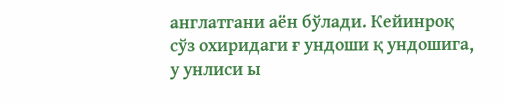англатгани аён бўлади. Кейинроқ сўз охиридаги ғ ундоши қ ундошига, у унлиси ы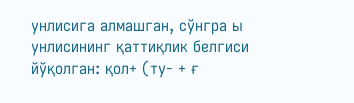унлисига алмашган, сўнгра ы унлисининг қаттиқлик белгиси йўқолган: қол+ (ту- + ғ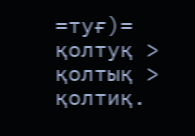=туғ)= қолтуқ > қолтық > қолтиқ.